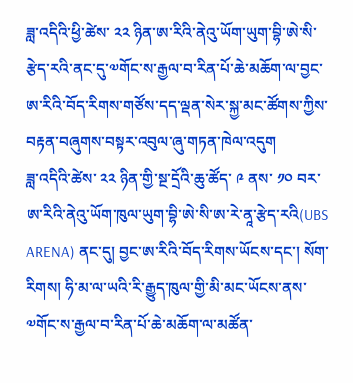ཟླ་འདིའི་ཕྱི་ཚེས་ ༢༢ ཉིན་ཨ་རིའི་ནེའུ་ཡོག་ཡུག་བྷི་ཨེ་སི་རྩེད་རའི་ནང་དུ་༧གོང་ས་རྒྱལ་བ་རིན་པོ་ཆེ་མཆོག་ལ་བྱང་ཨ་རིའི་བོད་རིགས་གཙོས་དད་ལྡན་སེར་སྐྱ་མང་ཚོགས་ཀྱིས་བརྟན་བཞུགས་བསྟར་འབུལ་ཞུ་གཏན་ཁེལ་འདུག
ཟླ་འདིའི་ཚེས་ ༢༢ ཉིན་གྱི་སྔ་དྲོའི་ཆུ་ཚོད་ ༩ ནས་ ༡༠ བར་ཨ་རིའི་ནེའུ་ཡོག་ཁུལ་ཡུག་བྷི་ཨེ་སི་ཨ་རེ་ནཱ་རྩེད་རའི(UBS ARENA) ནང་དུ། བྱང་ཨ་རིའི་བོད་རིགས་ཡོངས་དང་། སོག་རིགས། ཧི་མ་ལ་ཡའི་རི་རྒྱུད་ཁུལ་གྱི་མི་མང་ཡོངས་ནས་༧གོང་ས་རྒྱལ་བ་རིན་པོ་ཆེ་མཆོག་ལ་མཚོན་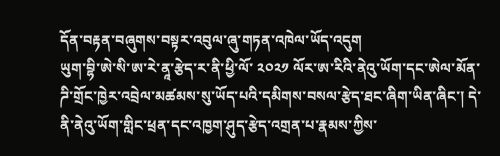དོན་བརྟན་བཞུགས་བསྟར་འབུལ་ཞུ་གཏན་འཁེལ་ཡོད་འདུག
ཡུག་བྷི་ཨེ་སི་ཨ་རེ་ནཱ་རྩེད་ར་ནི་ཕྱི་ལོ་ ༢༠༢༡ ལོར་ཨ་རིའི་ནེའུ་ཡོག་དང་ཨེལ་མོན་ཌི་གྲོང་ཁྱེར་འབྲེལ་མཚམས་སུ་ཡོད་པའི་དམིགས་བསལ་རྩེད་ཐང་ཞིག་ཡིན་ཞིང་། དེ་ནི་ནེའུ་ཡོག་གླིང་ཕྲན་དང་འཁྱག་ཤུད་རྩེད་འགྲན་པ་རྣམས་ཀྱིས་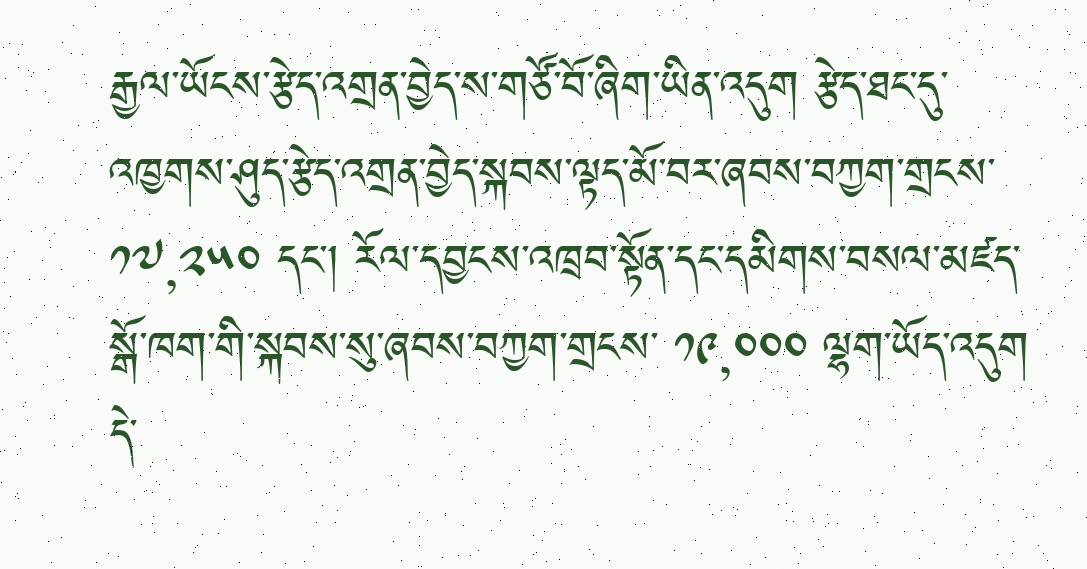རྒྱལ་ཡོངས་རྩེད་འགྲན་བྱེད་ས་གཙོ་བོ་ཞིག་ཡིན་འདུག རྩེད་ཐང་དུ་འཁྱགས་ཤུད་རྩེད་འགྲན་བྱེད་སྐབས་ལྟད་མོ་བར་ཞབས་བཀྱག་གྲངས་ ༡༧,༢༥༠ དང་། རོལ་དབྱངས་འཁྲབ་སྟོན་དང་དམིགས་བསལ་མཛད་སྒོ་ཁག་གི་སྐབས་སུ་ཞབས་བཀྱག་གྲངས་ ༡༩,༠༠༠ ལྷག་ཡོད་འདུག
དེ་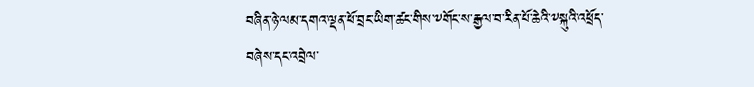བཞིན་ཉེ་ལམ་དགའ་ལྡན་ཕོ་བྲང་ཡིག་ཚང་གིས་༸གོང་ས་རྒྱལ་བ་རིན་པོ་ཆེའི་༸སྐུའི་འཕྲོད་བཞེས་དང་འབྲེལ་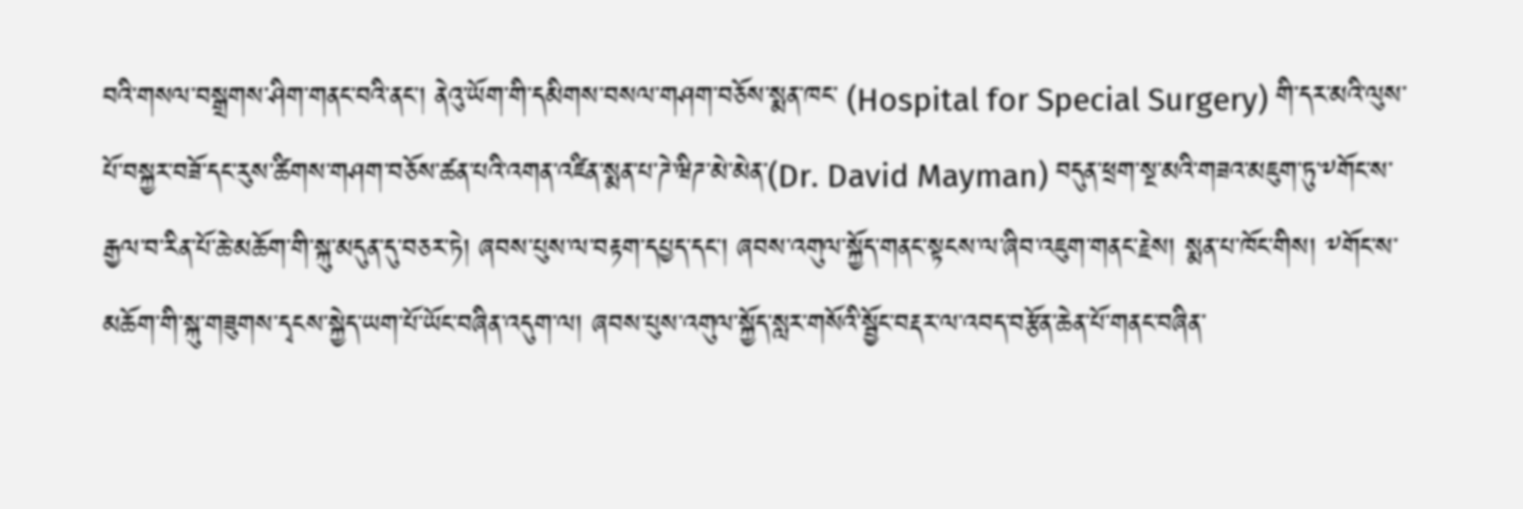བའི་གསལ་བསྒྲགས་ཤིག་གནང་བའི་ནང་། ནེའུ་ཡོག་གི་དམིགས་བསལ་གཤག་བཅོས་སྨན་ཁང་ (Hospital for Special Surgery) གི་དར་མའི་ལུས་པོ་བསྐྱར་བཟོ་དང་རུས་ཚིགས་གཤག་བཅོས་ཚན་པའི་འགན་འཛིན་སྨན་པ་ཌེ་ཝིཌ་མེ་མེན་(Dr. David Mayman) བདུན་ཕྲག་སྔ་མའི་གཟའ་མཇུག་ཏུ་༸གོང་ས་རྒྱལ་བ་རིན་པོ་ཆེ་མཆོག་གི་སྐུ་མདུན་དུ་བཅར་ཏེ། ཞབས་པུས་ལ་བརྟག་དཔྱད་དང་། ཞབས་འགུལ་སྐྱོད་གནང་སྟངས་ལ་ཞིབ་འཇུག་གནང་རྗེས། སྨན་པ་ཁོང་གིས། ༸གོང་ས་མཆོག་གི་སྐུ་གཟུགས་དྭངས་སྐྱེད་ཡག་པོ་ཡོང་བཞིན་འདུག་ལ། ཞབས་པུས་འགུལ་སྐྱོད་སླར་གསོའི་སྦྱོང་བརྡར་ལ་འབད་བརྩོན་ཆེན་པོ་གནང་བཞིན་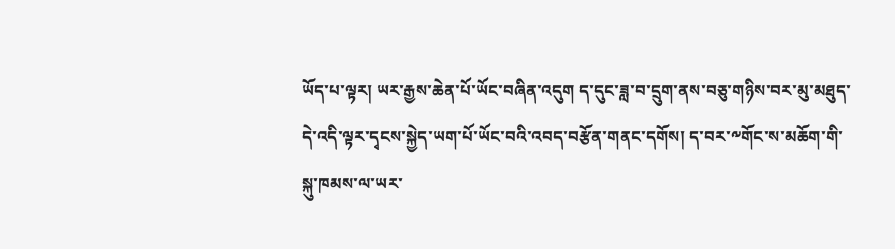ཡོད་པ་ལྟར། ཡར་རྒྱས་ཆེན་པོ་ཡོང་བཞིན་འདུག ད་དུང་ཟླ་བ་དྲུག་ནས་བཅུ་གཉིས་བར་མུ་མཐུད་དེ་འདི་ལྟར་དྭངས་སྐྱེད་ཡག་པོ་ཡོང་བའི་འབད་བརྩོན་གནང་དགོས། ད་བར་༸གོང་ས་མཆོག་གི་སྐུ་ཁམས་ལ་ཡར་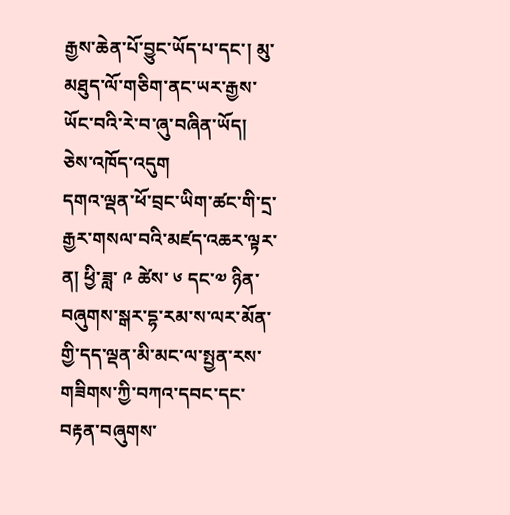རྒྱས་ཆེན་པོ་བྱུང་ཡོད་པ་དང་། མུ་མཐུད་ལོ་གཅིག་ནང་ཡར་རྒྱས་ཡོང་བའི་རེ་བ་ཞུ་བཞིན་ཡོད། ཅེས་འཁོད་འདུག
དགའ་ལྡན་ཕོ་བྲང་ཡིག་ཚང་གི་དྲ་རྒྱར་གསལ་བའི་མཛད་འཆར་ལྟར་ན། ཕྱི་ཟླ་ ༩ ཚེས་ ༦ དང་༧ ཉིན་བཞུགས་སྒར་དྷ་རམ་ས་ལར་མོན་གྱི་དད་ལྡན་མི་མང་ལ་སྤྱན་རས་གཟིགས་ཀྱི་བཀའ་དབང་དང་བརྟན་བཞུགས་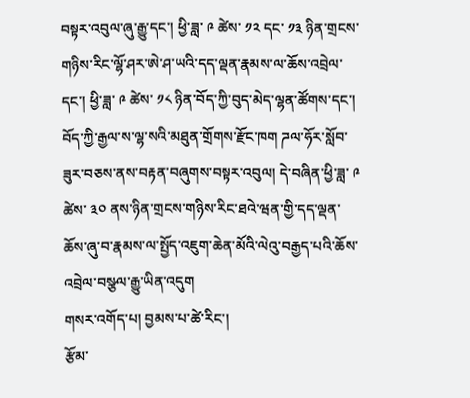བསྟར་འབུལ་ཞུ་རྒྱུ་དང་། ཕྱི་ཟླ་ ༩ ཚེས་ ༡༢ དང་ ༡༣ ཉིན་གྲངས་གཉིས་རིང་ལྷོ་ཤར་ཨེ་ཤ་ཡའི་དད་ལྡན་རྣམས་ལ་ཆོས་འབྲེལ་དང་། ཕྱི་ཟླ་ ༩ ཚེས་ ༡༨ ཉིན་བོད་ཀྱི་བུད་མེད་ལྷན་ཚོགས་དང་། བོད་ཀྱི་རྒྱལ་ས་ལྷ་སའི་མཐུན་གྲོགས་རྫོང་ཁག ཌལ་ཧོར་སློབ་ཟུར་བཅས་ནས་བརྟན་བཞུགས་བསྟར་འབུལ། དེ་བཞིན་ཕྱི་ཟླ་ ༩ ཚེས་ ༣༠ ནས་ཉིན་གྲངས་གཉིས་རིང་ཐའེ་ཝན་གྱི་དད་ལྡན་ཆོས་ཞུ་བ་རྣམས་ལ་སྤྱོད་འཇུག་ཆེན་མོའི་ལེའུ་བརྒྱད་པའི་ཆོས་འབྲེལ་བསྩལ་རྒྱུ་ཡིན་འདུག
གསར་འགོད་པ། བྱམས་པ་ཚེ་རིང་།
རྩོམ་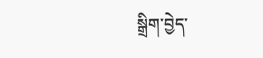སྒྲིག་བྱེད་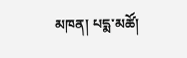མཁན། པདྨ་མཚོ།